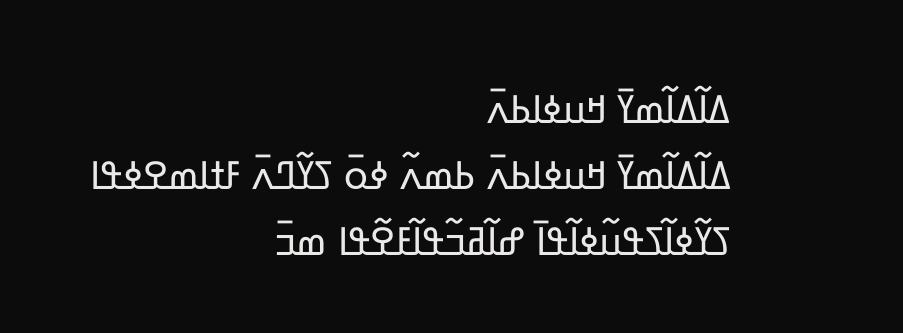ߡߊ߬ߡߊ߬ߘߌ߫ ߞߎߦߊߕߍ߫
ߡߊ߬ߡߊ߬ߘߌ߫ ߞߎߦߊߕߍ߫ ߕߘߍ߬ ߦߋ߫ ߖߌ߬ߣߍ߫ ߓߙߊߘߐߦߟߊ ߖߌ߬ߦߊ߬ߖߟߎ߬ߦߊ߬ߟߊ߫ ߝߊ߬ߥߏ߬ߟߊ߬ߓߐ߬ߟߊ ߘߏ߫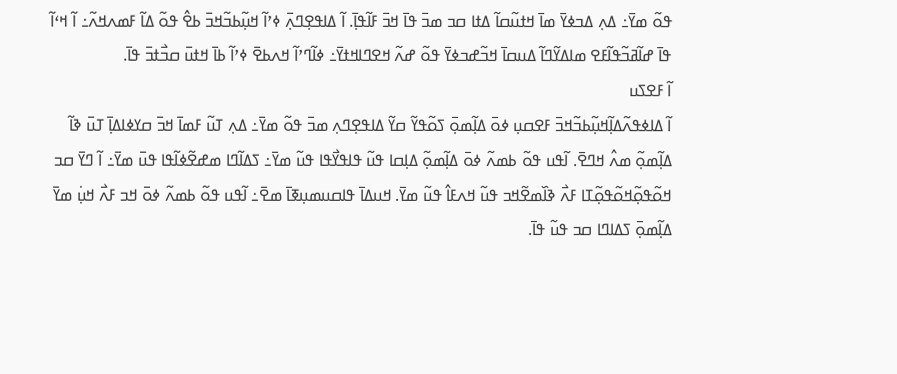ߟߋ߬ ߘߌ߫߸ ߡߍ߲ ߡߏߦߌ߫ ߘߊ߫ ߞߙߎ߬ߛߊ߬ ߡߙߊ ߛߏ ߘߏ߫ ߟߊ߫ ߞߏ߫ ߓߊ߬ߟߊ߲߫. ߊ߬ ߡߊߟߐ߲ߣߍ߲߫ ߦߴߊ߬ ߞߎ߲߬ߕߏ߬ߞߏ߫ ߕߐ߮ ߟߋ߬ ߡߊ߬ ߓߘߍߞߍ߬߸ ߊ߬ ߞߵߊ߬ ߟߊ߫ ߝߊ߬ߥߏ߬ߟߊ߬ߓߐ ߘߊߡߌ߬ߣߊ߬ ߡߎߛߊ߫ ߞߏ߬ߝߏߦߌ߫ ߟߋ߬ ߝߍ߬ ߞߐߣߊߞߙߌ߫߸ ߦߊ߬ߣߴߊ߬ ߞߍߕߐ߫ ߦߴߊ߬ ߕߊ߫ ߞߙߎ߫ ߛߏ߯ߙߏ߫ ߟߊ߫.
ߊ߬ ߓߐߖߎ
ߊ߬ ߡߊߦߟߍ߬ߡߊ߲߬ߞߎ߲߬ߕߏ߬ߞߏ߫ ߓߐߛߎ߲ ߦߋ߫ ߡߊ߲߬ߘߋ߲߫ ߖߋ߬ߟߌ߬ ߛߌ߬ ߡߊߟߐ߲ߣߍ߲ ߘߏ߫ ߟߋ߬ ߘߌ߫߸ ߡߍ߲ ߠߎ߬ ߓߘߊ߫ ߞߏ߫ ߛߌߦߊߡߊ߲߫ ߠߎ߫ ߢߊ߬ ߡߊ߲߬ߘߋ߲߬ ߘߍ߮ ߞߣߐ߫. ߊ߬ߟߎ ߟߋ߬ ߕߘߍ߬ ߦߋ߫ ߡߊ߲߬ߘߋ߲߬ ߡߊ߲ߛߊ ߟߎ߬ ߟߊߟߌ߯ߟߊ ߟߎ߬ ߘߌ߫߸ ߖߡߊ߬ߣߊ ߘߝߐ߬ߦߊ߬ߟߊ ߟߎ߫ ߘߌ߫߸ ߊ߬ ߣߌ߫ ߛߏ ߞߋ߬ߟߋ߲߬ߞߋ߬ߟߋ߲߬ߠߊ ߓߍ߯ ߢߊ߰ߘߐ߬ߞߏ ߟߎ߬ ߞߍߓߊ߮ ߟߎ߬ ߘߌ߫. ߞߎߡߊ߫ ߟߊߛߎߘߎ߲ߧߊ߫ ߘߐ߫߸ ߊ߬ߟߎ ߟߋ߬ ߕߘߍ߬ ߦߋ߫ ߞߏ ߓߍ߯ ߞߎ߲߭ ߘߌ߫ ߡߊ߲߬ߘߋ߲߫ ߖߡߊߣߊ ߛߏ ߟߎ߬ ߟߊ߫.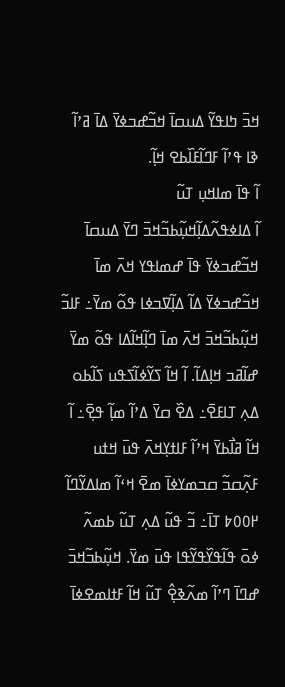ߞߏ߫ ߤߊߟߌ߬ ߡߎߛߊ߫ ߞߏ߬ߝߏߦߌ߫ ߡߊ߫ ߥߴߊ߬ ߢߊ ߟߴߊ߬ ߓߣߊ߬ߓߊ߰ߕߐ ߞߊ߲߬.
ߊ߬ ߟߊ߫ ߘߊߞߎ߲ ߠߎ߬
ߊ߬ ߡߊߦߟߍ߬ߡߊ߲߬ߞߎ߲߬ߕߏ߬ߞߏ߫ ߣߌ߫ ߡߎߛߊ߫ ߞߏ߬ߝߏߦߌ߫ ߟߊ߫ ߝߘߊߟߌ ߞߍ߫ ߘߊ߫ ߞߏ߬ߝߏߦߌ߫ ߡߊ߬ ߡߊ߲߬ߜߏߦߊ ߟߋ߬ ߘߌ߫߸ ߓߊߏ߬ ߞߎ߲߬ߕߏ߬ߞߏ߫ ߞߍ߫ ߘߊ߫ ߣߊ߲߬ߞߊ߬ߡߊ ߟߋ߬ ߘߌ߫ ߝߊ߬ߥߏ ߞߊ߲ߡߊ߬. ߊ߬ ߞߊ߬ ߖߌ߬ߦߊ߬ߖߟߎ ߖߊ߬ߕߋ ߡߍ߲ ߠߊߓߐ߫߸ ߡߐ߰ ߛߌ߫ ߡߴߊ߬ ߘߊ߲߬ ߟߐ߲߫߸ ߊ߬ ߞߊ߬ ߥߊ߯ߕߌ߫ ߞߴߊ߬ ߓߊߙߌ߲ߞߍ߫ ߟߎ߫ ߞߙߎ ߓߍ߲߬ߛߏ߬ ߛߏߘߌߦߊ߫ ߘߐ߫ ߞߵߊ߬ ߘߊߡߌ߬ߣߊ߬ ߂߀߀߈ ߠߊ߫߸ ߏ߬ ߟߎ߬ ߡߍ߲ ߠߎ߬ ߕߘߍ߬ ߦߋ߫ ߟߊ߬ߟߌ߰ߟߌ߬ߟߊ ߟߎ߫ ߘߌ߫. ߞߎ߲߬ߕߏ߬ߞߏ߫ ߝߣߊ߫ ߣߴߊ߬ ߘߍ߬ߢߐ߲߮ ߠߎ߬ ߞߊ߬ ߓߙߊߘߐߦߊ߫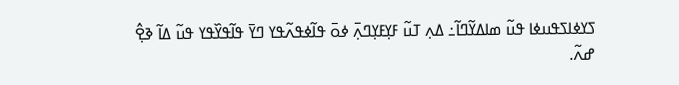ߖߌߦߊߖߟߎߦߊ ߟߎ߬ ߘߊߡߌ߬ߣߊ߬߸ ߡߍ߲ ߠߎ߬ ߓߌ߲ߓߌ߲ߣߍ߲߫ ߦߋ߫ ߟߊ߬ߦߟߍ߬ߟߌ ߣߌ߫ ߟߊ߬ߟߌ߰ߟߌ ߟߎ߬ ߡߊ߬ ߢߐ߲߮ ߝߍ߬.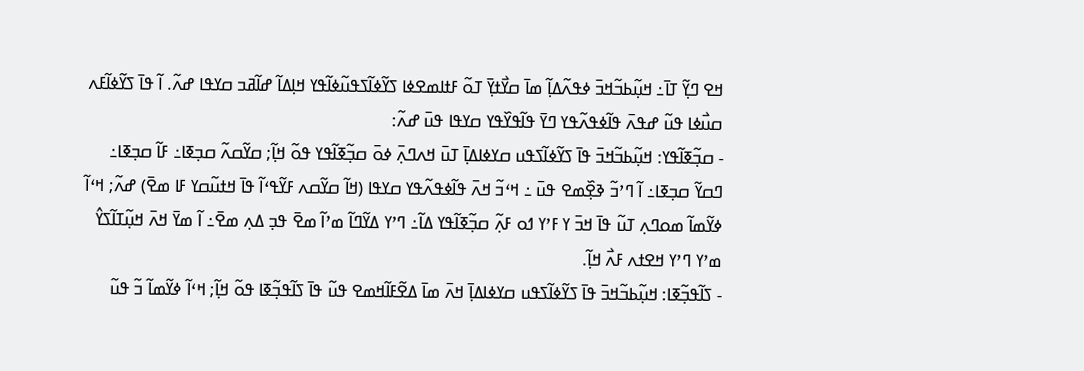ߞߐ ߣߌ߲߬ ߠߊ߫߸ ߞߎ߲߬ߕߏ߬ߞߏ߫ ߦߟߍ߬ߡߊ߲߬ ߘߊ߫ ߛߌ߯ߙߌ߲߫ ߠߋ߬ ߓߙߊߘߐߦߊ ߖߌ߬ߦߊ߬ߖߟߎ߬ߦߊ߬ߟߌ ߞߊ߲ߡߊ߬ ߝߊ߬ߥߏ ߛߌߟߊ ߝߍ߬. ߊ߬ ߟߊ߫ ߖߌ߬ߦߊ߬ߓߍ ߛߎ߯ߦߊ ߟߎ߬ ߝߟߍ߫ ߟߊ߬ߦߟߍ߬ߟߌ ߣߌ߫ ߟߊ߬ߟߌ߰ߟߌ ߛߌߟߊ ߟߎ߫ ߝߍ߬:
- ߛߏ߲߬ߧߊ߬ߟߌ: ߞߎ߲߬ߕߏ߬ߞߏ߫ ߟߊ߫ ߖߌ߬ߦߊ߬ߖߟߎ ߛߌߦߊߡߊ߲߫ ߠߎ߫ ߞߍߣߍ߲߫ ߦߋ߫ ߛߏ߲߬ߧߊ߬ߟߌ ߟߋ߬ ߞߊ߲߬; ߛߌ߬ߛߍ߬ ߛߏ߲ߧߊ߸ ߓߊ߬ ߛߏ߲ߧߊ߸ ߣߛߌ߬ ߛߏ߲ߧߊ߸ ߊ߬ ߣߴߏ߬ ߢߐ߲߰ߘߐ ߟߎ߫ ߸ ߞߵߏ߬ ߞߍ߫ ߟߊ߬ߦߟߍ߬ߟߌ ߛߌߟߊ (ߞߊ߬ ߛߌ߬ߛߍ ߓߌ߬ߟߵߊ߬ ߟߊ߫ ߞߙߎ߬ߛߌ ߓߊ ߘߐ߫) ߝߍ߬; ߞߵߊ߬ ߦߌ߬ߘߊ߬ ߘߋߣߍ߲ ߠߎ߬ ߟߊ߫ ߞߏ߫ ߌ ߓߴߌ ߗߋ ߓߍ߲߬ ߛߏ߲߬ߧߊ߬ߟߌ ߡߊ߬߸ ߣߴߌ ߡߌ߬ߣߊ߬ ߘߴߊ߬ ߘߐ߫ ߟߏ߲ ߡߍ߲ ߘߐ߫߸ ߊ߬ ߘߌ߫ ߞߍ߫ ߞߎ߲߬ߠߊ߬ߖߌ߮ ߘߴߌ ߣߴߌ ߞߐߙߍ ߓߍ߯ ߞߊ߲߬.
- ߖߊ߬ߟߏ߲߬ߧߊ: ߞߎ߲߬ߕߏ߬ߞߏ߫ ߟߊ߫ ߖߌ߬ߦߊ߬ߖߟߎ ߛߌߦߊߡߊ߲߫ ߞߍ߫ ߘߊ߫ ߡߐ߬ߓߊ߬ߞߘߐ ߟߎ߬ ߟߊ߫ ߖߊ߬ߟߏ߲߬ߧߊ ߟߋ߬ ߞߊ߲߬; ߞߵߊ߬ ߦߌ߬ߘߊ߬ ߏ߬ ߟߎ߬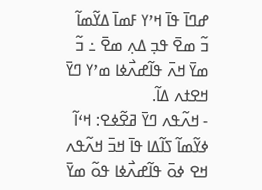ߝߣߊ߫ ߟߊ߫ ߞߴߌ ߓߘߊ߫ ߡߌ߬ߘߊ߬ ߏ߬ ߘߐ߫ ߟߏ߲ ߡߍ߲ ߘߐ߫ ߸ ߏ߬ ߘߌ߫ ߞߍ߫ ߟߊ߬ߝߍ߯ߦߊ ߘߴߌ ߣߌ߫ ߞߐߙߍ ߡߊ߬.
- ߞߍ߬ߟߍ ߣߌ߫ ߥߐ߬ߦߐ: ߞߵߊ߬ ߦߌ߬ߘߊ߬ ߖߊ߬ߡߊ ߟߊ߫ ߞߏ߫ ߞߍ߬ߟߍ ߞߐ ߦߋ߫ ߟߊ߬ߝߍ߯ߦߊ ߟߋ߬ ߘߌ߫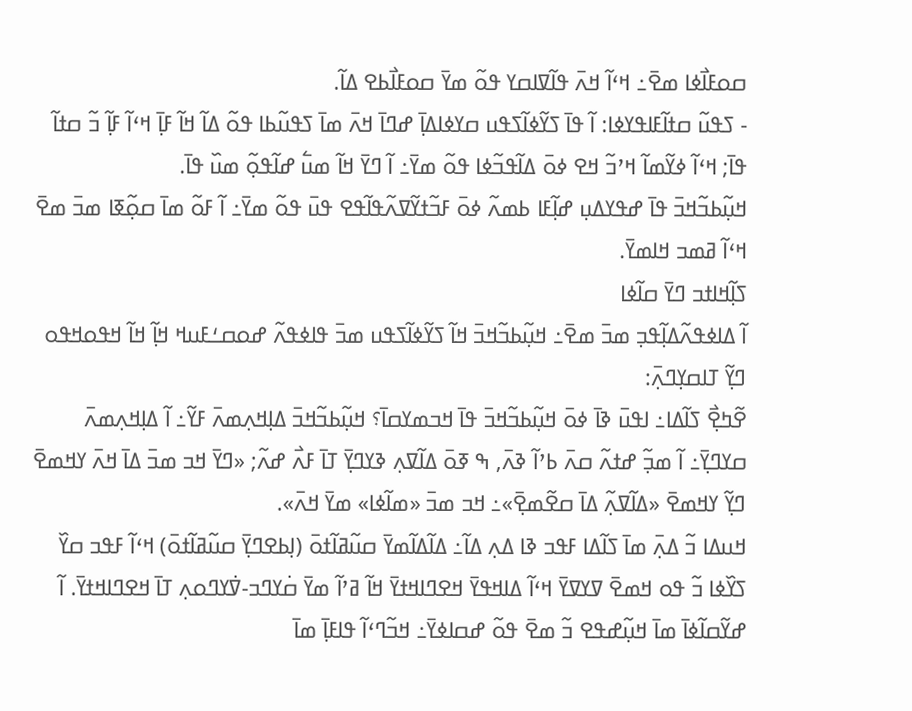ߛߋߓߊ߯ߦߊ ߘߐ߫߸ ߞߵߊ߬ ߞߍ߫ ߟߊ߬ߜߊߛߌ ߟߋ߬ ߘߌ߫ ߛߋߓߊ߯ߕߐ ߡߊ߬.
- ߖߟߎ߬ ߛߙߊ߬ߓߊߟߌߦߊ: ߊ߬ ߟߊ߫ ߖߌ߬ߦߊ߬ߖߟߎ ߛߌߦߊߡߊ߲߫ ߝߣߊ߫ ߞߍ߫ ߘߊ߫ ߖߟߎ߬ߕߊ ߟߋ߬ ߡߊ߬ ߞߊ߬ ߓߊ߲߫ ߞߵߊ߬ ߓߊ߲߬ ߏ߬ ߛߙߊ߬ ߟߊ߫; ߞߵߊ߬ ߦߌ߬ߘߊ߬ ߞߴߏ߬ ߞߐ ߦߋ߫ ߡߊ߬ߟߏ߬ߦߊ ߟߋ߬ ߘߌ߫߸ ߊ߬ ߣߌ߫ ߞߊ߬ ߘߎ߱ ߝߊ߬ߟߋ߲߬ ߘߎ߰ ߟߊ߫.
ߞߎ߲߬ߕߏ߬ߞߏ߫ ߟߊ߫ ߝߟߌߡߎ߲ ߝߊ߲߬ߓߊ ߕߘߍ߬ ߦߋ߫ ߓߏ߬ߙߌ߬ߜߍ߬ߟߊ߬ߟߐ ߟߎ߫ ߟߋ߬ ߘߌ߫߸ ߊ߬ ߓߋ߬ ߘߊ߫ ߛߋ߲߬ߧߊ ߘߏ߫ ߘߐ߫ ߞߵߊ߬ ߥߘߏ ߞߊߘߌ߫.
ߖߊ߲߬ߞߊߙߏ ߣߌ߫ ߛߊ߬ߦߊ
ߊ߬ ߡߊߦߟߍ߬ߡߊ߲߬ߟߏ߲ ߘߏ߫ ߘߐ߫߸ ߞߎ߲߬ߕߏ߬ߞߏ߫ ߞߊ߬ ߖߌ߬ߦߊ߬ߖߟߎ ߘߏ߫ ߟߊߦߟߍ߬ ߝߋߛߑߓߎߞ ߞߊ߲߬ ߞߊ߬ ߞߟߋߞߟߋ ߣߌ߲߬ ߠߊߛߌ߲ߣߍ߲߫:
ߐ߬ߤߐ߲߯ ߖߊ߬ߡߊ߸ ߊߟߎ߫ ߢߊ߫ ߦߋ߫ ߞߎ߲߬ߕߏ߬ߞߏ߫ ߟߊ߫ ߞߏߘߌߛߊ߫؟ ߞߎ߲߬ߕߏ߬ߞߏ߫ ߡߊ߲ߞߍ߲ߘߍ߫ ߓߌ߬߸ ߊ߬ ߡߊ߲ߞߍ߲ߘߍ߫ ߛߌߣߌ߲߫߸ ߊ߬ ߘߏ߲߬ ߝߙߍ߬ ߛߍ߫ ߕߴߊ߬ ߢߍ߫, ߒ ߧߋ߫ ߡߊ߬ߜߍ߲ ߢߌߣߌ߲߫ ߠߊ߫ ߓߍ߯ ߝߍ߬; «ߣߌ߫ ߞߏ ߘߏ߫ ߡߊ߫ ߞߍ߫ ߌߞߘߐ߫ ߣߌ߲߬ ߌߞߘߐ߫ «ߡߊ߬ߜߍ߲߬ ߡߊ߫ ߛߐ߬ߘߐ߲߫»߸ ߞߏ ߘߏ߫ «ߘߊ߬ߦߊ» ߘߌ߫ ߞߍ߫».
ߞߎߡߊ ߏ߬ ߡߍ߲߫ ߘߊ߫ ߖߊ߬ߡߊ ߓߟߏ ߢߊ ߡߍ߲ ߡߊ߬߸ ߡߊ߬ߡߊ߬ߘߌ߫ ߛߎ߬ߥߊ߬ߙߋ߫ (ߊ߲ߕߐߣߌ߲߫ ߛߎ߬ߥߊ߬ߙߋ߫) ߞߵߊ߬ ߓߟߏ ߛߌ߰ ߖߌ߰ߦߊ ߏ߬ ߟߋ ߞߘߐ߫ ߜߌߜߌ߫ ߞߵߊ߬ ߡߊߞߟߌ߫ ߞߐߣߊߞߙߌ߫ ߞߊ߬ ߥߴߊ߬ ߘߌ߫ ߛ߭ߌߣߏ-ߜ߭ߌߣߋߍ߲ ߠߊ߫ ߞߐߣߊߞߙߌ߫. ߊ߬ ߝߌ߬ߛߊ߬ߦߊ߫ ߘߊ߫ ߞߎ߲߬ߝߟߐ ߏ߬ ߘߐ߫ ߟߋ߬ ߝߛߊߦߌ߫߸ ߞߏ߬ߣߵߊ߬ ߟߊߓߊ߲߫ ߘߊ߫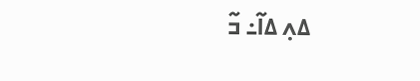ߡߍ߲ ߡߊ߬߸ ߏ߬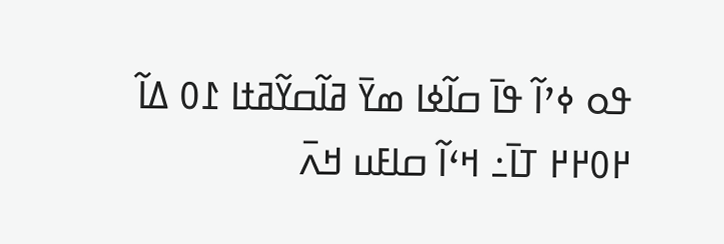ߟߋ ߦߴߊ߬ ߟߊ߫ ߛߊ߬ߦߊ ߘߌ߫ ߥߊ߬ߛߌ߬ߥߙߊ ߁߀ ߡߊ߬ ߂߀߂߂ ߠߊ߫߸ ߞߵߊ߬ ߛߊߓߎ ߞߍ߫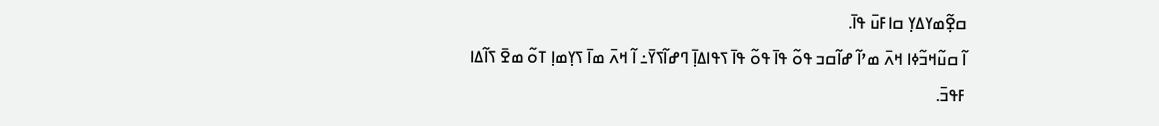ߛߐ߲߬ߘߌߡߌ߲ ߛߊߓߎ߫ ߟߊ߫.
ߊ߬ ߛߎ߬ߞߏ߬ߦߊ ߞߍ߫ ߘߴߊ߬ ߝߊ߬ߛߏ ߟߋ߬ ߟߊ߫ ߟߋ߬ ߟߊ߫ ߖߟߊߡߊ߲߫ ߣߝߊ߬ߖߌ߫߸ ߊ߬ ߞߍ߫ ߘߊ߫ ߖߌ߲ߘߊ߲ ߠߋ߬ ߘߐ߫ ߖߊ߬ߡߊ ߓߟߏ߫.